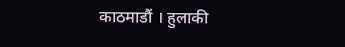काठमाडौं । हुलाकी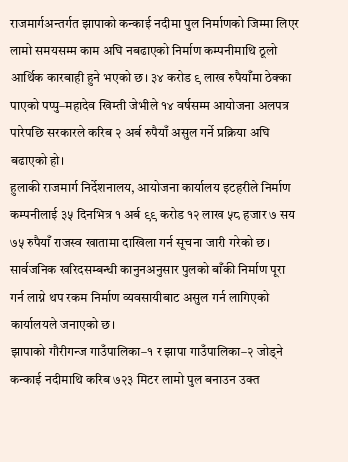राजमार्गअन्तर्गत झापाको कन्काई नदीमा पुल निर्माणको जिम्मा लिएर लामो समयसम्म काम अघि नबढाएको निर्माण कम्पनीमाथि ठूलो आर्थिक कारबाही हुने भएको छ। ३४ करोड ९ लाख रुपैयाँमा ठेक्का पाएको पप्पु–महादेव खिम्ती जेभीले १४ वर्षसम्म आयोजना अलपत्र पारेपछि सरकारले करिब २ अर्ब रुपैयाँ असुल गर्ने प्रक्रिया अघि बढाएको हो।
हुलाकी राजमार्ग निर्देशनालय, आयोजना कार्यालय इटहरीले निर्माण कम्पनीलाई ३५ दिनभित्र १ अर्ब ९९ करोड १२ लाख ५८ हजार ७ सय ७५ रुपैयाँ राजस्व खातामा दाखिला गर्न सूचना जारी गरेको छ। सार्वजनिक खरिदसम्बन्धी कानुनअनुसार पुलको बाँकी निर्माण पूरा गर्न लाग्ने थप रकम निर्माण व्यवसायीबाट असुल गर्न लागिएको कार्यालयले जनाएको छ।
झापाको गौरीगन्ज गाउँपालिका–१ र झापा गाउँपालिका–२ जोड्ने कन्काई नदीमाथि करिब ७२३ मिटर लामो पुल बनाउन उक्त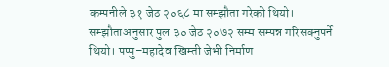कम्पनीले ३१ जेठ २०६८ मा सम्झौता गरेको थियो। सम्झौताअनुसार पुल ३० जेठ २०७२ सम्म सम्पन्न गरिसक्नुपर्ने थियो। पप्पु–महादेव खिम्ती जेभी निर्माण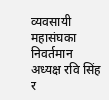व्यवसायी महासंघका निवर्तमान अध्यक्ष रवि सिंह र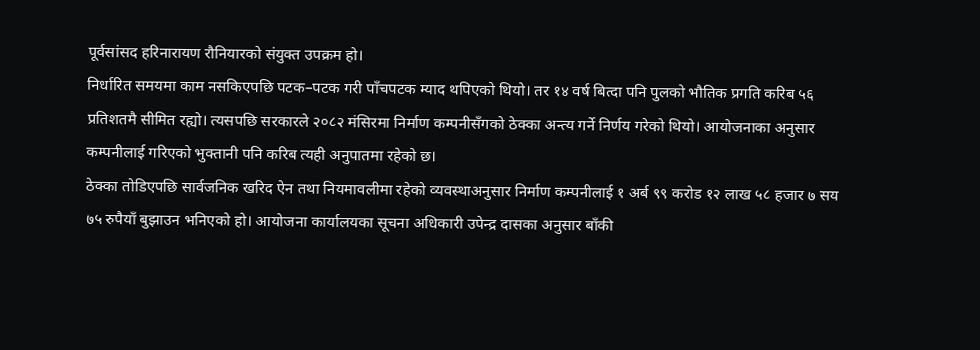पूर्वसांसद हरिनारायण रौनियारको संयुक्त उपक्रम हो।
निर्धारित समयमा काम नसकिएपछि पटक–पटक गरी पाँचपटक म्याद थपिएको थियो। तर १४ वर्ष बित्दा पनि पुलको भौतिक प्रगति करिब ५६ प्रतिशतमै सीमित रह्यो। त्यसपछि सरकारले २०८२ मंसिरमा निर्माण कम्पनीसँगको ठेक्का अन्त्य गर्ने निर्णय गरेको थियो। आयोजनाका अनुसार कम्पनीलाई गरिएको भुक्तानी पनि करिब त्यही अनुपातमा रहेको छ।
ठेक्का तोडिएपछि सार्वजनिक खरिद ऐन तथा नियमावलीमा रहेको व्यवस्थाअनुसार निर्माण कम्पनीलाई १ अर्ब ९९ करोड १२ लाख ५८ हजार ७ सय ७५ रुपैयाँ बुझाउन भनिएको हो। आयोजना कार्यालयका सूचना अधिकारी उपेन्द्र दासका अनुसार बाँकी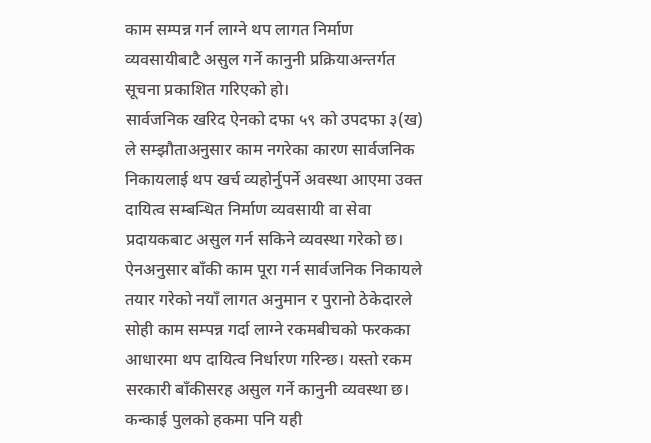काम सम्पन्न गर्न लाग्ने थप लागत निर्माण व्यवसायीबाटै असुल गर्ने कानुनी प्रक्रियाअन्तर्गत सूचना प्रकाशित गरिएको हो।
सार्वजनिक खरिद ऐनको दफा ५९ को उपदफा ३(ख) ले सम्झौताअनुसार काम नगरेका कारण सार्वजनिक निकायलाई थप खर्च व्यहोर्नुपर्ने अवस्था आएमा उक्त दायित्व सम्बन्धित निर्माण व्यवसायी वा सेवा प्रदायकबाट असुल गर्न सकिने व्यवस्था गरेको छ।
ऐनअनुसार बाँकी काम पूरा गर्न सार्वजनिक निकायले तयार गरेको नयाँ लागत अनुमान र पुरानो ठेकेदारले सोही काम सम्पन्न गर्दा लाग्ने रकमबीचको फरकका आधारमा थप दायित्व निर्धारण गरिन्छ। यस्तो रकम सरकारी बाँकीसरह असुल गर्ने कानुनी व्यवस्था छ।
कन्काई पुलको हकमा पनि यही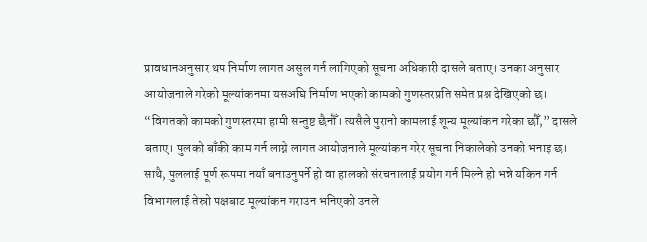प्रावधानअनुसार थप निर्माण लागत असुल गर्न लागिएको सूचना अधिकारी दासले बताए। उनका अनुसार आयोजनाले गरेको मूल्यांकनमा यसअघि निर्माण भएको कामको गुणस्तरप्रति समेत प्रश्न देखिएको छ।
“विगतको कामको गुणस्तरमा हामी सन्तुष्ट छैनौँ। त्यसैले पुरानो कामलाई शून्य मूल्यांकन गरेका छौँ,” दासले बताए। पुलको बाँकी काम गर्न लाग्ने लागत आयोजनाले मूल्यांकन गरेर सूचना निकालेको उनको भनाइ छ। साथै, पुललाई पूर्ण रूपमा नयाँ बनाउनुपर्ने हो वा हालको संरचनालाई प्रयोग गर्न मिल्ने हो भन्ने यकिन गर्न विभागलाई तेस्रो पक्षबाट मूल्यांकन गराउन भनिएको उनले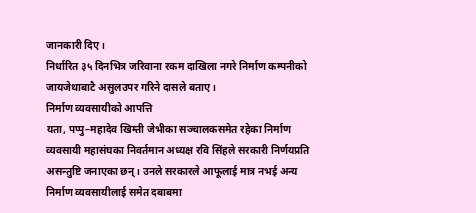जानकारी दिए।
निर्धारित ३५ दिनभित्र जरिवाना रकम दाखिला नगरे निर्माण कम्पनीको जायजेथाबाटै असुलउपर गरिने दासले बताए।
निर्माण व्यवसायीको आपत्ति
यता, पप्पु–महादेव खिम्ती जेभीका सञ्चालकसमेत रहेका निर्माण व्यवसायी महासंघका निवर्तमान अध्यक्ष रवि सिंहले सरकारी निर्णयप्रति असन्तुष्टि जनाएका छन्। उनले सरकारले आफूलाई मात्र नभई अन्य निर्माण व्यवसायीलाई समेत दबाबमा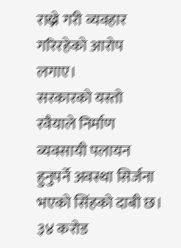राख्ने गरी व्यवहार गरिरहेको आरोप लगाए।
सरकारको यस्तो रवैयाले निर्माण व्यवसायी पलायन हुनुपर्ने अवस्था सिर्जना भएको सिंहको दाबी छ। ३४ करोड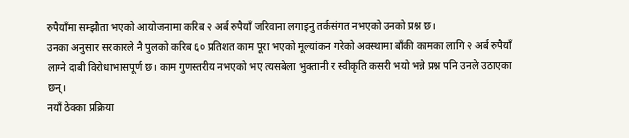रुपैयाँमा सम्झौता भएको आयोजनामा करिब २ अर्ब रुपैयाँ जरिवाना लगाइनु तर्कसंगत नभएको उनको प्रश्न छ।
उनका अनुसार सरकारले नै पुलको करिब ६० प्रतिशत काम पूरा भएको मूल्यांकन गरेको अवस्थामा बाँकी कामका लागि २ अर्ब रुपैयाँ लाग्ने दाबी विरोधाभासपूर्ण छ। काम गुणस्तरीय नभएको भए त्यसबेला भुक्तानी र स्वीकृति कसरी भयो भन्ने प्रश्न पनि उनले उठाएका छन्।
नयाँ ठेक्का प्रक्रिया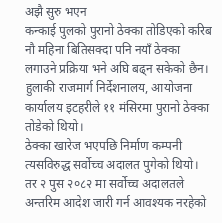अझै सुरु भएन
कन्काई पुलको पुरानो ठेक्का तोडिएको करिब नौ महिना बितिसक्दा पनि नयाँ ठेक्का लगाउने प्रक्रिया भने अघि बढ्न सकेको छैन। हुलाकी राजमार्ग निर्देशनालय, आयोजना कार्यालय इटहरीले ११ मंसिरमा पुरानो ठेक्का तोडेको थियो।
ठेक्का खारेज भएपछि निर्माण कम्पनी त्यसविरुद्ध सर्वोच्च अदालत पुगेको थियो। तर २ पुस २०८२ मा सर्वोच्च अदालतले अन्तरिम आदेश जारी गर्न आवश्यक नरहेको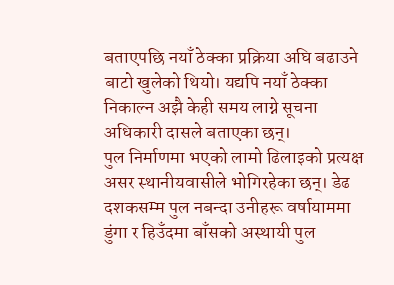बताएपछि नयाँ ठेक्का प्रक्रिया अघि बढाउने बाटो खुलेको थियो। यद्यपि नयाँ ठेक्का निकाल्न अझै केही समय लाग्ने सूचना अधिकारी दासले बताएका छन्।
पुल निर्माणमा भएको लामो ढिलाइको प्रत्यक्ष असर स्थानीयवासीले भोगिरहेका छन्। डेढ दशकसम्म पुल नबन्दा उनीहरू वर्षायाममा डुंगा र हिउँदमा बाँसको अस्थायी पुल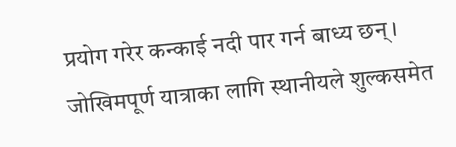प्रयोग गरेर कन्काई नदी पार गर्न बाध्य छन्।
जोखिमपूर्ण यात्राका लागि स्थानीयले शुल्कसमेत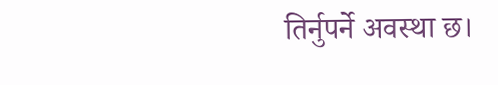तिर्नुपर्ने अवस्था छ।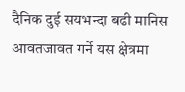दैनिक दुई सयभन्दा बढी मानिस आवतजावत गर्ने यस क्षेत्रमा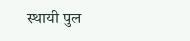स्थायी पुल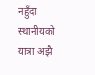नहुँदा स्थानीयको यात्रा अझै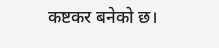कष्टकर बनेको छ।